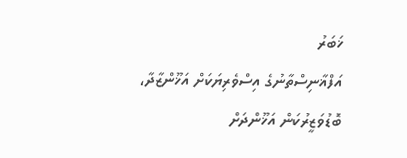ޚަބަރު
އަފްޣާނިސްތާނުގެ އިސްވެރިޔަކަށް އަޚޫންޒާދާ، ބޮޑުވަޒީރުކަން އަޚޫންދަށް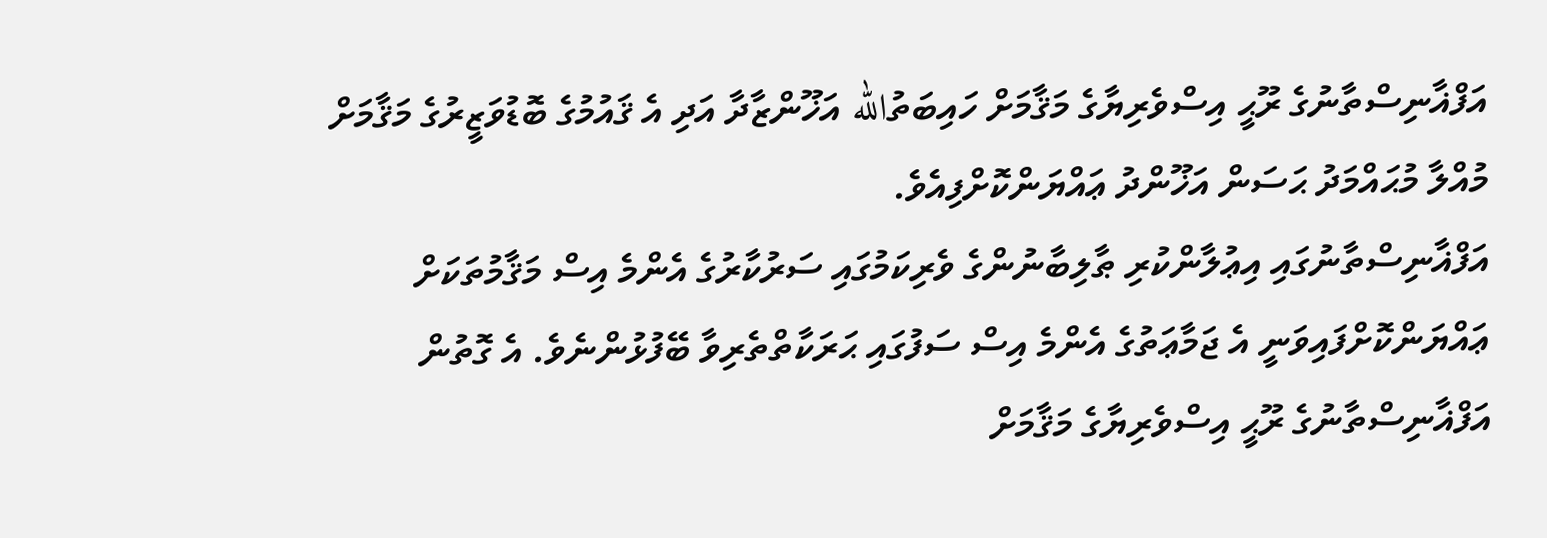އަފްޣާނިސްތާނުގެ ރޫޙީ އިސްވެރިޔާގެ މަޤާމަށް ހައިބަތުالله އަޚޫންޒާދާ އަދި އެ ޤައުމުގެ ބޮޑުވަޒީރުގެ މަޤާމަށް މުއްލާ މުޙައްމަދު ޙަސަން އަޚޫންދު ޢައްޔަންކޮށްފިއެވެ.
އަފްޣާނިސްތާނުގައި އިޢުލާންކުރި ޠާލިބާނުންގެ ވެރިކަމުގައި ސަރުކާރުގެ އެންމެ އިސް މަޤާމުތަކަށް ޢައްޔަންކޮށްފައިވަނީ އެ ޖަމާޢަތުގެ އެންމެ އިސް ސަފުގައި ޙަރަކާތްތެރިވާ ބޭފުޅުންނެވެ. އެ ގޮތުން އަފްޣާނިސްތާނުގެ ރޫޙީ އިސްވެރިޔާގެ މަޤާމަށް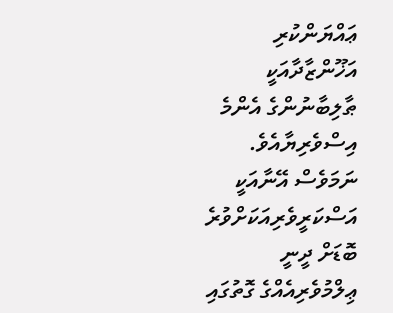ޢައްޔަންކުރި އަޚޫންޒާދާއަކީ ޠާލިބާނުންގެ އެންމެ އިސްވެރިޔާއެވެ. ނަމަވެސް އޭނާއަކީ އަސްކަރީވެރިއަކަށްވުރެ ބޮޑަށް ދީނީ ޢިލްމުވެރިއެއްގެ ގޮތުގައި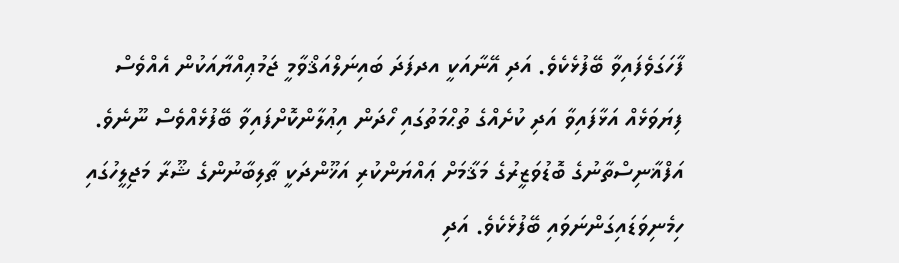ފާހަގަވެފައިވާ ބޭފުޅެކެވެ. އަދި އޭނާއަކީ އދފަދަ ބައިނަލްއަޤްވާމީ ޖަމުޢިއްޔާއަކުން އެއްވެސް ފިޔަވަޅެއް އަޅާފައިވާ އަދި ކުށެއްގެ ތުޙްމަތުގައި ހޯދަން އިޢުލާންކޮށްފައިވާ ބޭފުޅެއްވެސް ނޫނެވެ.
އަފްޣާނިސްތާނުގެ ބޮޑުވަޒީރުގެ މަޤާމަށް ޢައްޔަންކުރި އަޚޫންދަކީ ޠާލިބާނުންގެ ޝޫރާ މަޖިލީހުގައި ހިމެނިވަޑައިގަންނަވައި ބޭފުޅެކެވެ. އަދި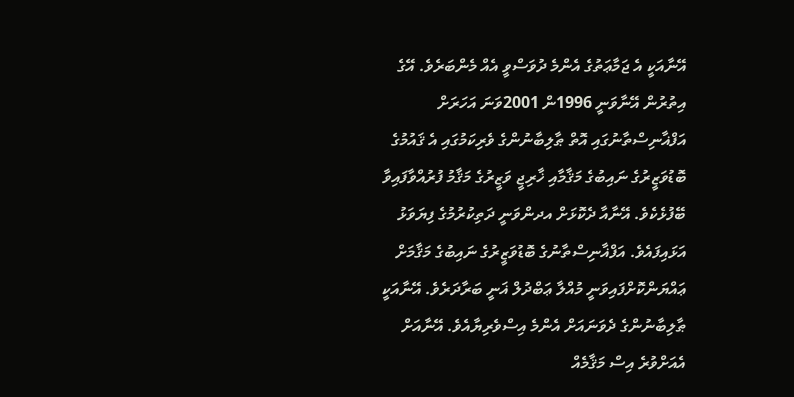އޭނާއަކީ އެ ޖަމާޢަތުގެ އެންމެ ދުވަސްވީ އެއް މެންބަރެވެ. އޭގެ އިތުރުން އޭނާވަނީ 1996ން 2001ވަނަ އަހަރަށް އަފްޣާނިސްތާނުގައި އޮތް ޠާލިބާނުންގެ ވެރިކަމުގައި އެ ޤައުމުގެ ބޮޑުވަޒީރުގެ ނައިބުގެ މަޤާމާއި ޚާރިޖީ ވަޒީރުގެ މަޤާމު ފުރުއްވާފައިވާ ބޭފުޅެކެވެ. އޭނާއާ ދެކޮޅަށް އދންވަނީ ދަތިކުރުމުގެ ފިޔަވަޅު އަޅައިފައެވެ. އަފްޣާނިސްތާނުގެ ބޮޑުވަޒީރުގެ ނައިބުގެ މަޤާމަށް ޢައްޔަންކޮށްފައިވަނީ މުއްލާ ޢަބްދުލް ޣަނީ ބަރާދަރެވެ. އޭނާއަކީ ޠާލިބާނުންގެ ދެވަނައަށް އެންމެ އިސްވެރިޔާއެވެ. އޭނާއަށް އެއަށްވުރެ އިސް މަޤާމެއް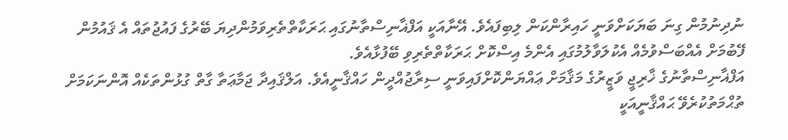ނުދިނުމުން ގިނަ ބަޔަކަށްވަނީ ހައިރާންކަން ލިބިފައެވެ. އޭނާއަކީ އަފްޣާނިސްތާނުގައި ޙަރަކާތްތެރިވަމުންދިޔަ ބޭރުގެ ފައުޖުތައް އެ ޤައުމުން ފޭބުމަށް އެއްބަސްވުމެއް އެކުލަވާލުމުގައި އެންމެ އިސްކޮށް ޙަރަކާތްތެރިވި ބޭފުޅާއެވެ.
އަފްޣާނިސްތާނުގެ ޚާރިޖީ ވަޒީރުގެ މަޤާމަށް ޢައްޔަންކޮށްފައިވަނީ ސިރާޖުއްދީން ހައްޤާނީއެވެ. އަލްޤައިދާ ޖަމާޢަތާ ގާތް ގުޅުންތަކެއް އޮންނަކަމަށް ތުޙްމަތުކުރެވޭ ޙައްޤާނީއަކީ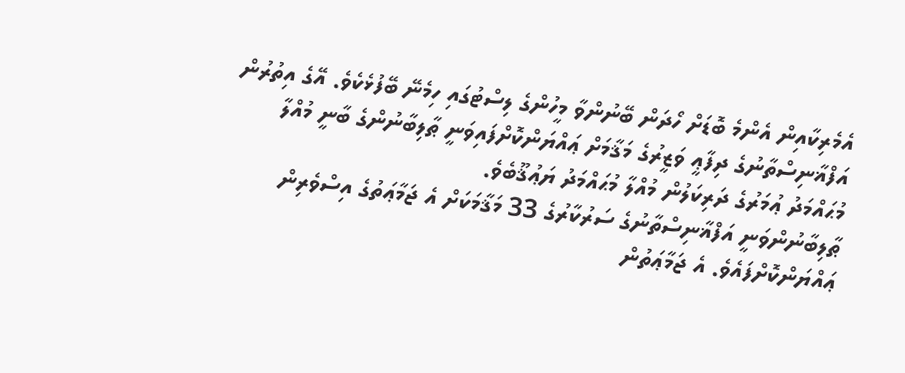އެމެރިކާއިން އެންމެ ބޮޑަށް ހޯދަން ބޭނުންވާ މީހުންގެ ލިސްޓުގައި ހިމެނޭ ބޭފުޅެކެވެ. އޭގެ އިތުރުން އަފްޣާނިސްތާނުގެ ދިފާޢީ ވަޒީރުގެ މަޤާމަށް ޢައްޔަންކޮށްފައިވަނީ ޠާލިބާނުންގެ ބާނީ މުއްލާ މުޙައްމަދު ޢުމަރުގެ ދަރިކަލުން މުއްލާ މުޙައްމަދު ޔަޢުޤޫބެވެ.
ޠާލިބާނުންވަނީ އަފްޣާނިސްތާނުގެ ސަރުކާރުގެ 33 މަޤާމަކަށް އެ ޖަމާޢަތުގެ އިސްވެރިން ޢައްޔަންކޮށްފައެވެ. އެ ޖަމާޢަތުން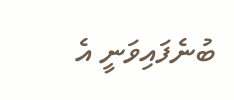ބުނެފައިވަނީ އެ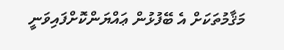މަޤާމުތަކަށް އެ ބޭފުޅުން ޢައްޔަންކޮށްފައިވަނީ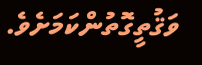ވަޤުތީގޮތުންކަމަށެވެ.